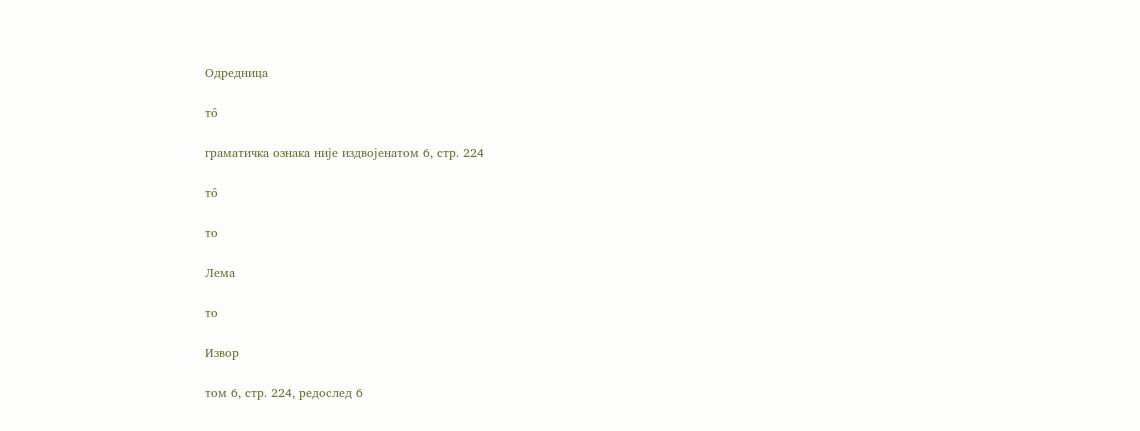Одредница

то̑

граматичка ознака није издвојенатом 6, стр. 224

то̑

то

Лема

то

Извор

том 6, стр. 224, редослед 6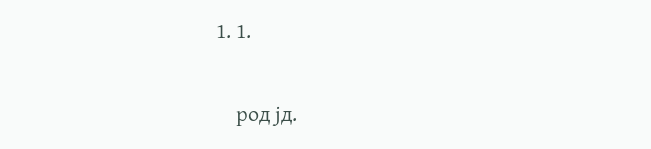1. 1.

    род јд.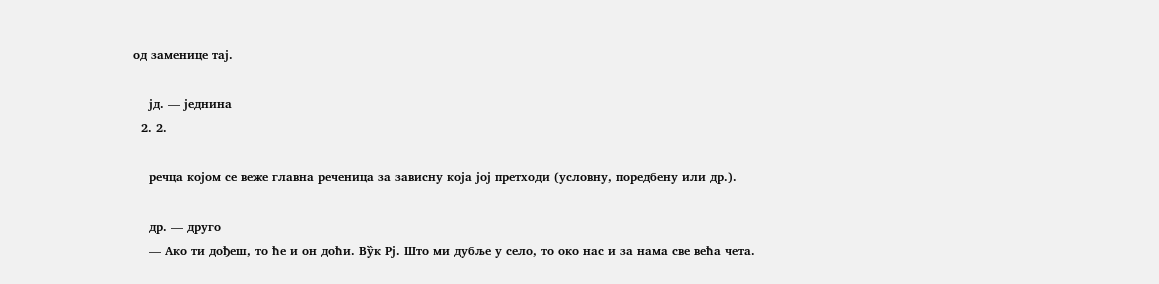од заменице тај.

    јд. — једнина
  2. 2.

    речца којом се веже главна реченица за зависну која јој претходи (условну, поредбену или др.).

    др. — друго
    — Ако ти дођеш, то ће и он доћи. Ву̏к Рј. Што ми дубље у село, то око нас и за нама све већа чета.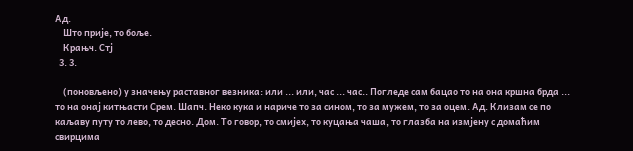Ад.
    Што прије, то боље.
    Крањч. Стј
  3. 3.

    (поновљено) у значењу раставног везника: или ... или, час ... час.. Погледе сам бацао то на она кршна брда ... то на онај китњасти Срем. Шапч. Неко кука и нариче то за сином, то за мужем, то за оцем. Ад. Клизам се по каљаву путу то лево, то десно. Дом. То говор, то смијех, то куцања чаша, то глазба на измјену с домаћим свирцима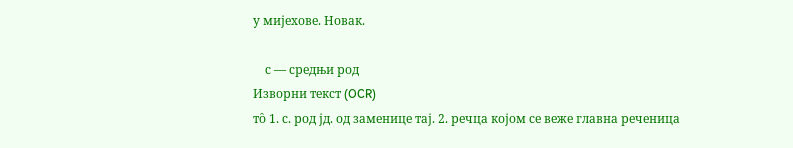у мијехове. Новак.

    с — средњи род
Изворни текст (OCR)
то̑ 1. с. род јд. од заменице тај. 2. речца којом се веже главна реченица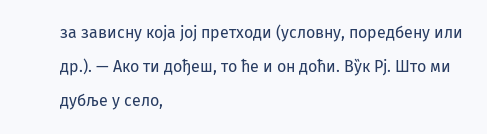за зависну која јој претходи (условну, поредбену или др.). — Ако ти дођеш, то ће и он доћи. Ву̏к Рј. Што ми дубље у село,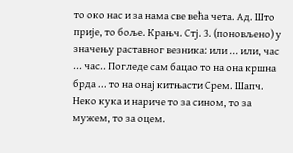то око нас и за нама све већа чета. Ад. Што прије, то боље. Крањч. Стј. 3. (поновљено) у значењу раставног везника: или ... или, час ... час.. Погледе сам бацао то на она кршна брда ... то на онај китњасти Срем. Шапч. Неко кука и нариче то за сином, то за мужем, то за оцем.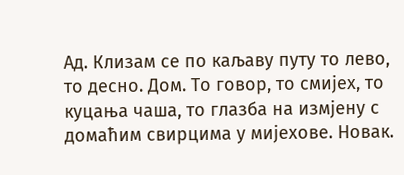Ад. Клизам се по каљаву путу то лево, то десно. Дом. То говор, то смијех, то куцања чаша, то глазба на измјену с домаћим свирцима у мијехове. Новак.